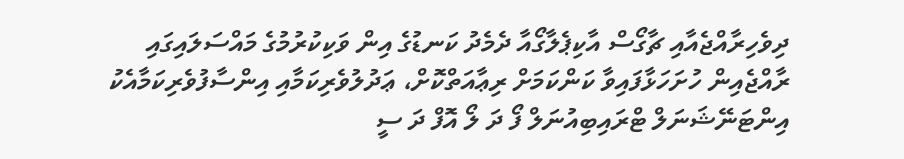ދިވެހިރާއްޖެއާއި ޗާގޯސް އާކިޕެލާގޯއާ ދެމެދު ކަނޑުގެ އިން ވަކިކުރުމުގެ މައްސަލައިގައި ރާއްޖެއިން ހުށަހަޅާފައިވާ ކަންކަމަށް ރިޢާއަތްކޮށް، ޢަދުލުވެރިކަމާއި އިންސާފުވެރިކަމާއެކު އިންޓަނޭޝަނަލް ޓްރައިބިއުނަލް ފޯ ދަ ލޯ އޮފް ދަ ސީ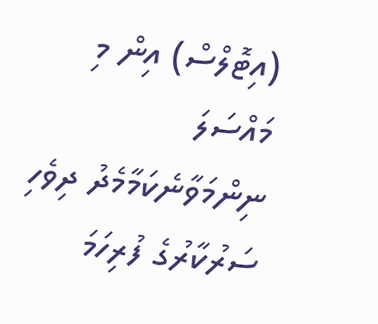(އިޓޮލްސް) އިން މި މައްސަލަ ނިންމަވާނެކަމާމެދު ދިވެހި ސަރުކާރުގެ ފުރިހަމަ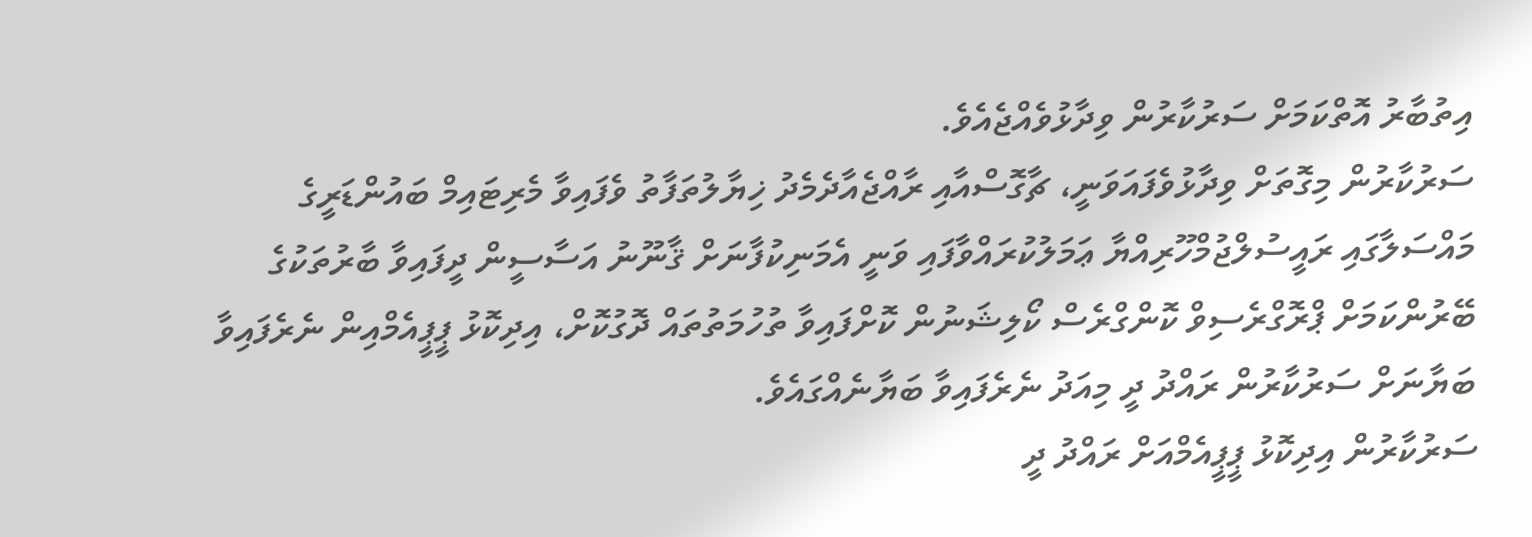އިތުބާރު އޮތްކަމަށް ސަރުކާރުން ވިދާޅުވެއްޖެއެވެ.
ސަރުކާރުން މިގޮތަށް ވިދާޅުވެފައަވަނީ، ޗާގޮސްއާއި ރާއްޖެއާދެމެދު ޚިޔާލުތަފާތު ވެފައިވާ މެރިޓައިމް ބައުންޑަރީގެ މައްސަލާގައި ރައީސުލްޖުމްހޫރިއްޔާ ޢަމަލުކުރައްވާފައި ވަނީ އެމަނިކުފާނަށް ޤާނޫނު އަސާސީން ދީފައިވާ ބާރުތަކުގެ ބޭރުންކަމަށް ޕްރޮގްރެސިވް ކޮންގްރެސް ކޯލިޝަނުން ކޮށްފައިވާ ތުހުމަތުތައް ދޮގުކޮށް، އިދިކޮޅު ޕީޕީއެމްއިން ނެރެފައިވާ ބަޔާނަށް ސަރުކާރުން ރައްދު ދީ މިއަދު ނެރެފައިވާ ބަޔާނެއްގައެވެ.
ސަރުކާރުން އިދިކޮޅު ޕީޕީއެމްއަށް ރައްދު ދީ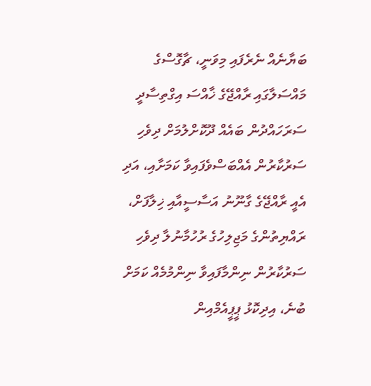ބަޔާނެއް ނެރެފައި މިވަނީ، ޗާގޮސްގެ މައްސަލާގައި ރާއްޖޭގެ ޚާއްސަ އިގްތިސާދީ ސަރަހައްދުން ބައެއް ދޫކޮށްލުމަށް ދިވެހި ސަރުކާރުން އެއްބަސްވެފައިވާ ކަމަށާއި، އަދި އެއީ ރާއްޖޭގެ ގާނޫނު އަސާސީއާއި ޚިލާފަށް، ރައްޔިތުންގެ މަޖިލިހުގެ ރުހުމާނުލާ ދިވެހި ސަރުކާރުން ނިންމާފައިވާ ނިންމުމެއް ކަމަށް ބުނެ، އިދިކޮޅު ޕީޕީއެމްއިން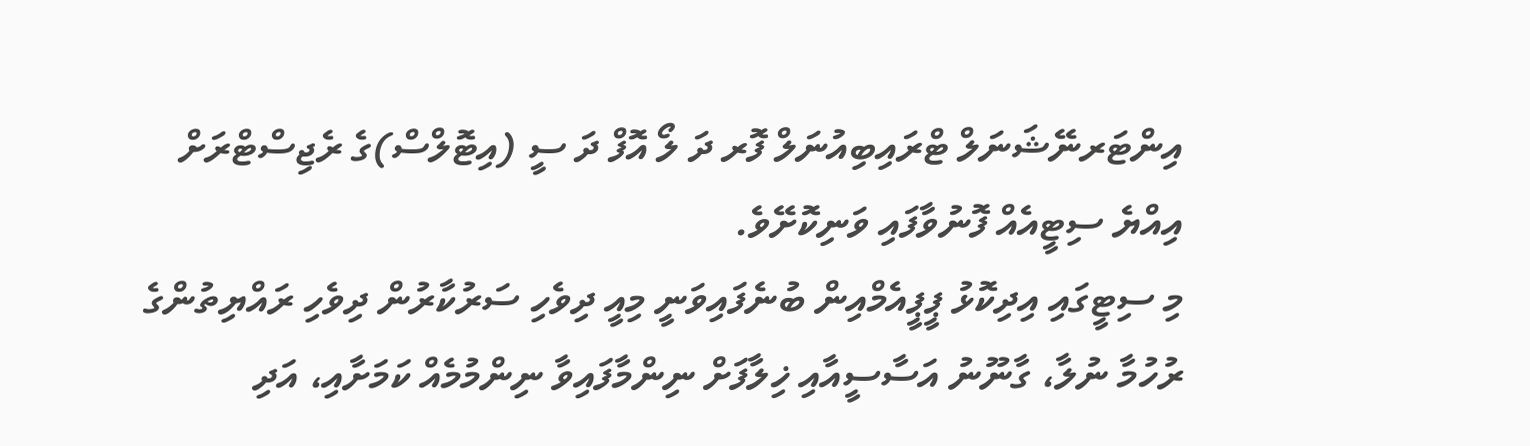އިންޓަރނޭޝަނަލް ޓްރައިބިއުނަލް ފޮރ ދަ ލޯ އޮފް ދަ ސީ (އިޓޮލްސް)ގެ ރެޖިސްޓްރަށް އިއްޔެ ސިޓީއެއް ފޮނުވާފައި ވަނިކޮށޭވެ.
މި ސިޓީގައި އިދިކޮޅު ޕީޕީއެމްއިން ބުނެފައިވަނީ މިއީ ދިވެހި ސަރުކާރުން ދިވެހި ރައްޔިތުންގެ ރުހުމާ ނުލާ، ގާނޫނު އަސާސީއާއި ޚިލާފަށް ނިންމާފައިވާ ނިންމުމެއް ކަމަށާއި، އަދި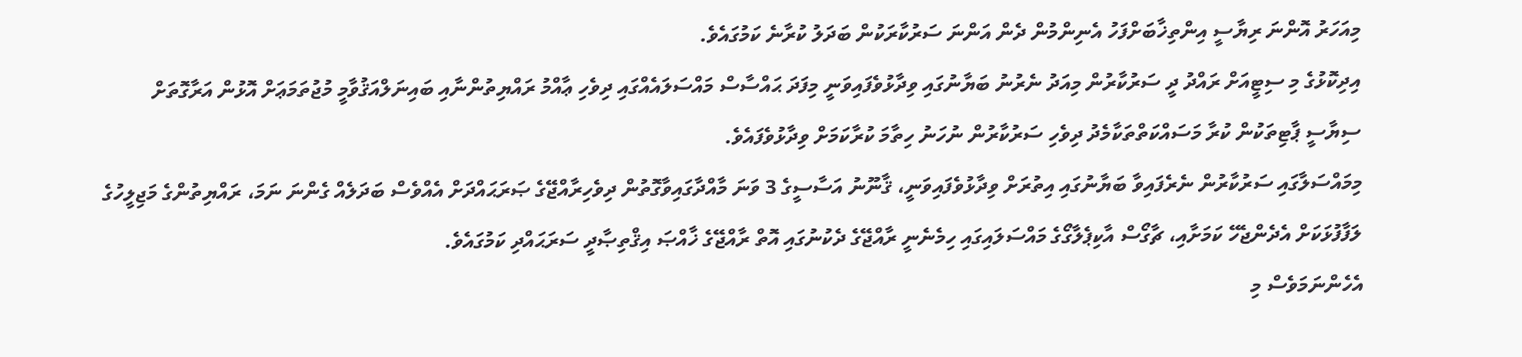މިއަހަރު އޮންނަ ރިޔާސީ އިންތިޚާބަށްފަހު އެނިންމުން ދެން އަންނަ ސަރުކާރަކުން ބަދަލު ކުރާނެ ކަމުގައެވެ.
އިދިކޮޅުގެ މި ސިޓީއަށް ރައްދު ދީ ސަރުކާރުން މިއަދު ނެރުނު ބަޔާނުގައި ވިދާޅުވެފައިވަނީ މިފަދަ ޙައްސާސް މައްސަލައެއްގައި ދިވެހި ޢާއްމު ރައްޔިތުންނާއި ބައިނަލްއަޤުވާމީ މުޖުތަމަޢަށް އޮޅުން އަރާގޮތަށް ސިޔާސީ ޕާޓިތަކުން ކުރާ މަސައްކަތްތަކާމެދު ދިވެހި ސަރުކާރުން ނުހަނު ހިތާމަ ކުރާކަމަށް ވިދާޅުވެފައެވެ.
މިމައްސަލާގައި ސަރުކާރުން ނެރެފައިވާ ބަޔާނުގައި އިތުރަށް ވިދާޅުވެފައިވަނީ، ޤާނޫނު އަސާސީގެ 3 ވަނަ މާއްދާގައިވާގޮތުން ދިވެހިރާއްޖޭގެ ޞަރަޙައްދަށް އެއްވެސް ބަދަލެއް ގެންނަ ނަމަ، ރައްޔިތުންގެ މަޖިލީހުގެ ލަފާފުޅަކަށް އެދެންޖެހޭ ކަމަށާއި، ޗާގޯސް އާކިޕެލާގޯގެ މައްސަލައިގައި ހިމެނެނީ ރާއްޖޭގެ ދެކުނުގައި އޮތް ރާއްޖޭގެ ޚާއްޞަ އިޤްތިޞާދީ ސަރަޙައްދި ކަމުގައެވެ.
އެހެންނަމަވެސް މި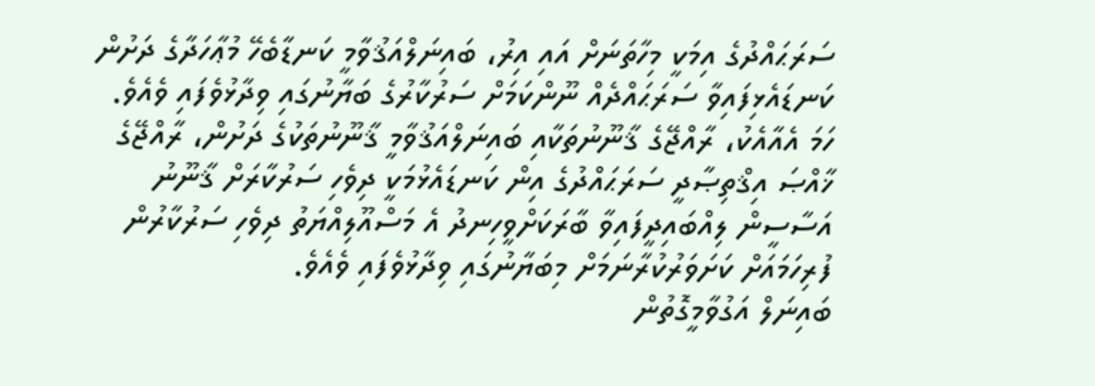ސަރަޙައްދުގެ އިމަކީ މިހާތަނަށް އައި އިރު، ބައިނަލްއަޤުވާމީ ކަނޑާބެހޭ މުޢާހަދާގެ ދަށުން ކަނޑައެޅިފައިވާ ސަރަޙައްދެއް ނޫންކަމަށް ސަރުކާރުގެ ބަޔާނުގައި ވިދާޅުވެފައި ވެއެވެ. ހަމަ އެއާއެކު، ރާއްޖޭގެ ޤާނޫނުތަކާއި ބައިނަލްއަޤުވާމީ ޤާނޫނުތަކުގެ ދަށުން، ރާއްޖޭގެ ޚާއްޞަ އިޤްތިޞާދީ ސަރަޙައްދުގެ އިން ކަނޑައެޅުމަކީ ދިވެހި ސަރުކާރަށް ޤާނޫނު އަސާސީން ލިއްބައިދީފައިވާ ބާރަކަށްވީހިނދު އެ މަސްއޫލިއްޔަތު ދިވެހި ސަރުކާރުން ފުރިހަމައަށް ކަށަވަރުކުރާނަމަށް މިބަޔާނުގައި ވިދާޅުވެފައި ވެއެވެ.
ބައިނަލް އަގުވާމީގޮތުން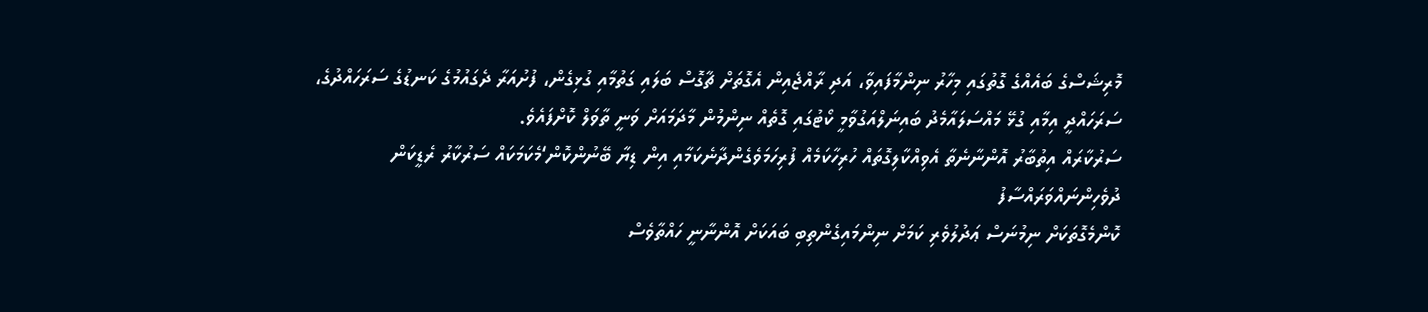މޮރިޝަސްގެ ބައެއްގެ ގޮތުގައި މިހާރު ނިންމާފައިވާ، އަދި ރާއްޖެއިން އެގޮތަށް ޗާގޮސް ބަލައި ގަތުމާއި ގުޅިގެން، ފުށުއަރާ ދެގައުމުގެ ކަނޑުގެ ސަރަހައްދުގެ، ސަރަހައްދީ އިމާއި ގުޅޭ މައްސަލައާމެދު ބައިނަލްއަގުވާމީ ކޯޓުގައި ގޮތެއް ނިންމުން މާދަމައަށް ވަނީ ތާވަލް ކޮށްފައެވެ.
ސަރުކާރައް އިތުބާރު އޮންނާނެތާ އެވިއްކާލިގޮތައް ހުރިހާކަމެއް ފުރިހަމަވެގެންދާނެކަމާއި އިން ޑިޔާ ބޭނުންކޮން‘މެކަމަކައް ސަރުކާރު ރެޑީކަން ދުވެހިންނައްވަރައްސާފު
ކޮންމެގޮތަކަށް ނިމުނަސް ޢަދުލުވެރި ކަމަށް ނިންމައިގެންތިބި ބައަކަށް އޮންނާނީ ހައްތާވެސް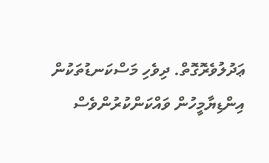ޢަދުލުވެރޮގޮތް. ދިވެހި މަސްކަނޑުތަކުން އިންޑިޔާމީހުން ވައްކަންކުރުންވެސް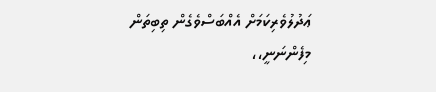ޢަދުލުވެރިކަމަށް އެއްބަސްވެގެން ތިބިތަން މިފެންނަނީ،،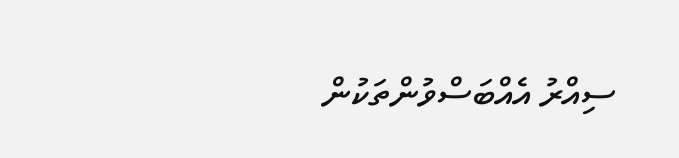ސިއްރު އެއްބަސްވުންތަކުން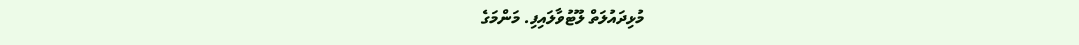މުޅިދައުލަތް ލޫޓުވާލައިފި. މަންމަގެ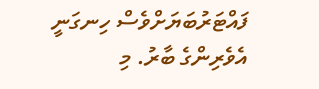ފައްޓަރުބަޔަށްވެސް ހިނގަނީ އެވެރިންގެ ބާރު. މި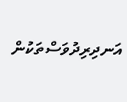އަނދިރިދުވަސްތަކުން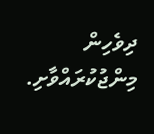ދިވެހިން މިންޖުކުރައްވާށި.